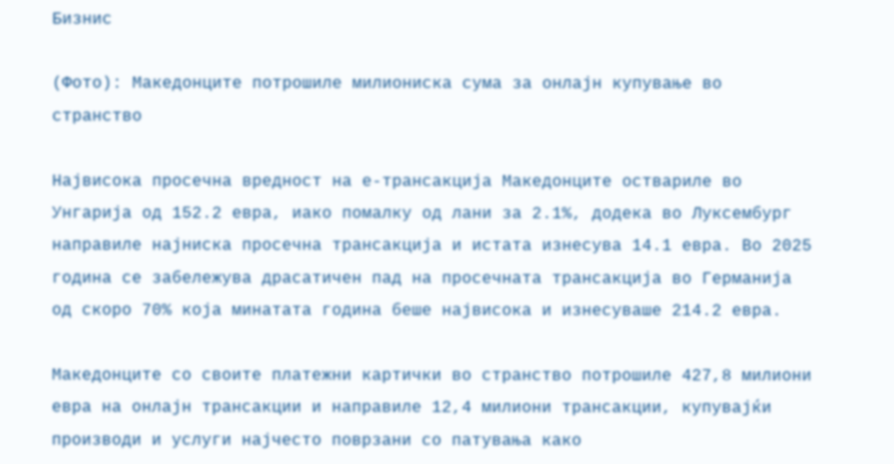Бизнис

(Фото): Македонците потрошиле милиониска сума за онлајн купување во странство

Највисока просечна вредност на е-трансакција Македонците оствариле во Унгарија од 152.2 евра, иако помалку од лани за 2.1%, додека во Луксембург направиле најниска просечна трансакција и истата изнесува 14.1 евра. Во 2025 година се забележува драсатичен пад на просечната трансакција во Германија од скоро 70% која минатата година беше највисока и изнесуваше 214.2 евра.

Македонците со своите платежни картички во странство потрошиле 427,8 милиони евра на онлајн трансакции и направиле 12,4 милиони трансакции, купувајќи производи и услуги најчесто поврзани со патувања како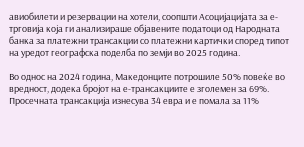авиобилети и резервации на хотели, соопшти Асоцијацијата за е-трговија која ги анализираше објавените податоци од Народната банка за платежни трансакции со платежни картички според типот на уредот географска поделба по земји во 2025 година.

Во однос на 2024 година, Македонците потрошиле 50% повеќе во вредност, додека бројот на е-трансакциите е зголемен за 69%. Просечната трансакција изнесува 34 евра и е помала за 11%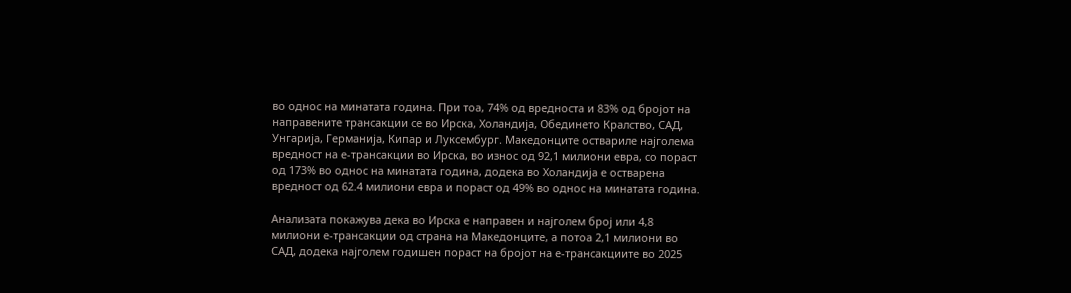во однос на минатата година. При тоа, 74% од вредноста и 83% од бројот на направените трансакции се во Ирска, Холандија, Обединето Кралство, САД, Унгарија, Германија, Кипар и Луксембург. Македонците оствариле најголема вредност на е-трансакции во Ирска, во износ од 92,1 милиони евра, со пораст од 173% во однос на минатата година, додека во Холандија е остварена вредност од 62.4 милиони евра и пораст од 49% во однос на минатата година.

Анализата покажува дека во Ирска е направен и најголем број или 4,8 милиони е-трансакции од страна на Македонците, а потоа 2,1 милиони во САД, додека најголем годишен пораст на бројот на е-трансакциите во 2025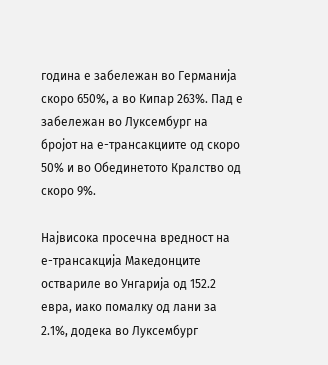година е забележан во Германија скоро 650%, а во Кипар 263%. Пад е забележан во Луксембург на бројот на е-трансакциите од скоро 50% и во Обединетото Кралство од скоро 9%.

Највисока просечна вредност на е-трансакција Македонците оствариле во Унгарија од 152.2 евра, иако помалку од лани за 2.1%, додека во Луксембург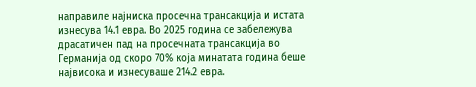направиле најниска просечна трансакција и истата изнесува 14.1 евра. Во 2025 година се забележува драсатичен пад на просечната трансакција во Германија од скоро 70% која минатата година беше највисока и изнесуваше 214.2 евра.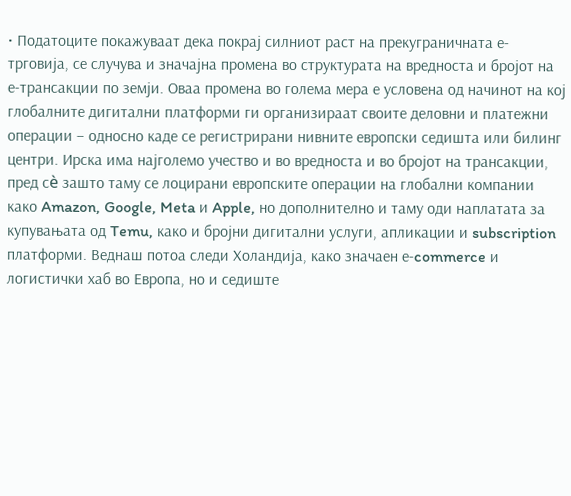• Податоците покажуваат дека покрај силниот раст на прекуграничната е-трговија, се случува и значајна промена во структурата на вредноста и бројот на е-трансакции по земји. Оваа промена во голема мера е условена од начинот на кој глобалните дигитални платформи ги организираат своите деловни и платежни операции – односно каде се регистрирани нивните европски седишта или билинг центри. Ирска има најголемо учество и во вредноста и во бројот на трансакции, пред сè зашто таму се лоцирани европските операции на глобални компании како Amazon, Google, Meta и Apple, но дополнително и таму оди наплатата за купувањата од Temu, како и бројни дигитални услуги, апликации и subscription платформи. Веднаш потоа следи Холандија, како значаен е-commerce и логистички хаб во Европа, но и седиште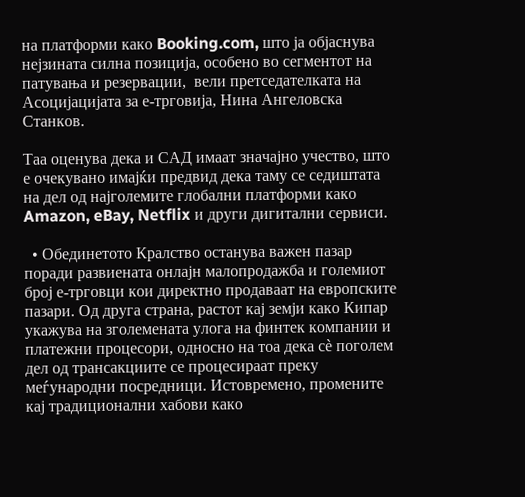на платформи како Booking.com, што ја објаснува нејзината силна позиција, особено во сегментот на патувања и резервации,  вели претседателката на Асоцијацијата за е-трговија, Нина Ангеловска Станков.

Таа оценува дека и САД имаат значајно учество, што е очекувано имајќи предвид дека таму се седиштата на дел од најголемите глобални платформи како Amazon, eBay, Netflix и други дигитални сервиси.

  • Обединетото Кралство останува важен пазар поради развиената онлајн малопродажба и големиот број е-трговци кои директно продаваат на европските пазари. Од друга страна, растот кај земји како Кипар укажува на зголемената улога на финтек компании и платежни процесори, односно на тоа дека сè поголем дел од трансакциите се процесираат преку меѓународни посредници. Истовремено, промените кај традиционални хабови како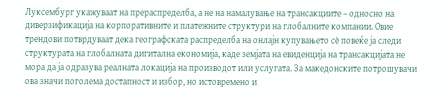Луксембург укажуваат на прераспределба, а не на намалување на трансакциите – односно на диверзификација на корпоративните и платежните структури на глобалните компании. Овие трендови потврдуваат дека географската распределба на онлајн купувањето сè повеќе ја следи структурата на глобалната дигитална економија, каде земјата на евиденција на трансакцијата не мора да ја одразува реалната локација на производот или услугата. За македонските потрошувачи ова значи поголема достапност и избор, но истовремено и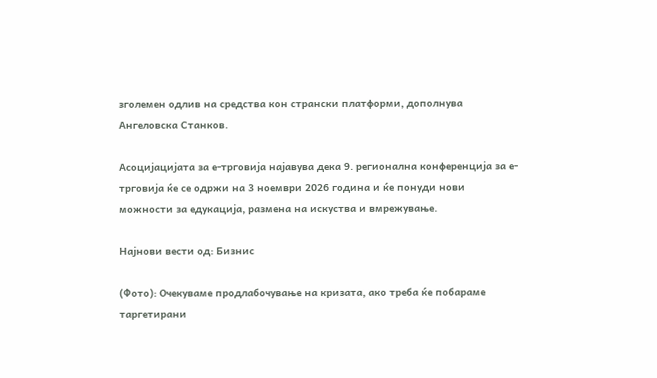зголемен одлив на средства кон странски платформи, дополнува Ангеловска Станков.

Асоцијацијата за е-трговија најавува дека 9. регионална конференција за е-трговија ќе се одржи на 3 ноември 2026 година и ќе понуди нови можности за едукација, размена на искуства и вмрежување.

Најнови вести од: Бизнис

(Фото): Очекуваме продлабочување на кризата, ако треба ќе побараме таргетирани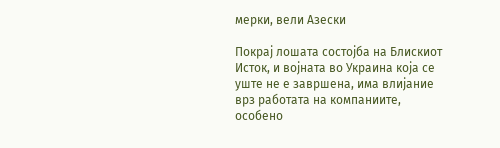мерки, вели Азески

Покрај лошата состојба на Блискиот Исток, и војната во Украина која се уште не е завршена, има влијание врз работата на компаниите, особено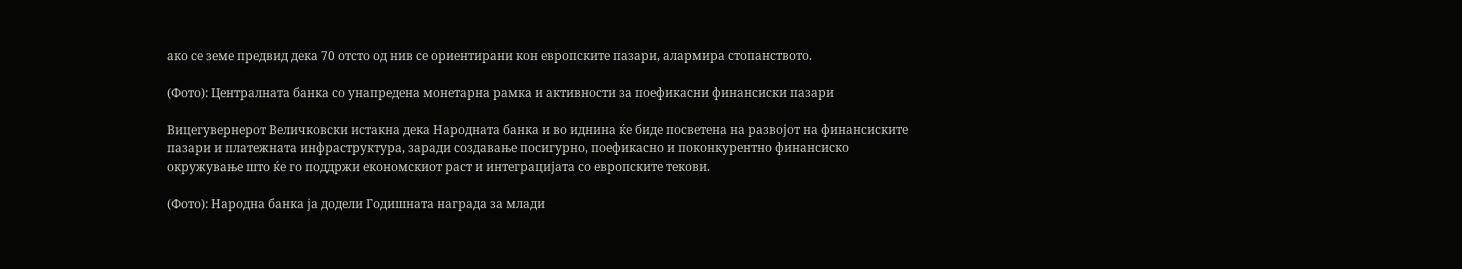ако се земе предвид дека 70 отсто од нив се ориентирани кон европските пазари, алармира стопанството.

(Фото): Централната банка со унапредена монетарна рамка и активности за поефикасни финансиски пазари

Вицегувернерот Величковски истакна дека Народната банка и во иднина ќе биде посветена на развојот на финансиските пазари и платежната инфраструктура, заради создавање посигурно, поефикасно и поконкурентно финансиско окружување што ќе го поддржи економскиот раст и интеграцијата со европските текови.

(Фото): Народна банка ја додели Годишната награда за млади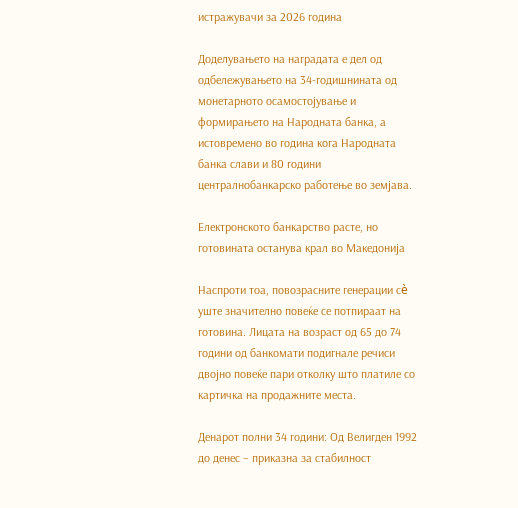истражувачи за 2026 година

Доделувањето на наградата е дел од одбележувањето на 34-годишнината од монетарното осамостојување и формирањето на Народната банка, а истовремено во година кога Народната банка слави и 80 години централнобанкарско работење во земјава.

Електронското банкарство расте, но готовината останува крал во Македонија

Наспроти тоа, повозрасните генерации сè уште значително повеќе се потпираат на готовина. Лицата на возраст од 65 до 74 години од банкомати подигнале речиси двојно повеќе пари отколку што платиле со картичка на продажните места.

Денарот полни 34 години: Од Велигден 1992 до денес – приказна за стабилност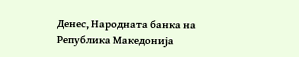Денес, Народната банка на Република Македонија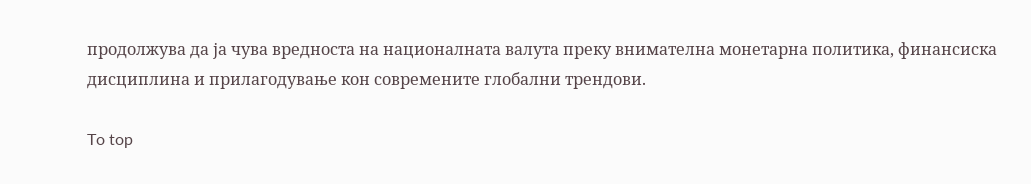продолжува да ја чува вредноста на националната валута преку внимателна монетарна политика, финансиска дисциплина и прилагодување кон современите глобални трендови.

To top